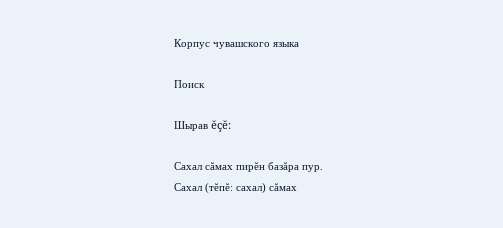Корпус чувашского языка

Поиск

Шырав ĕçĕ:

Сахал сăмах пирĕн базăра пур.
Сахал (тĕпĕ: сахал) сăмах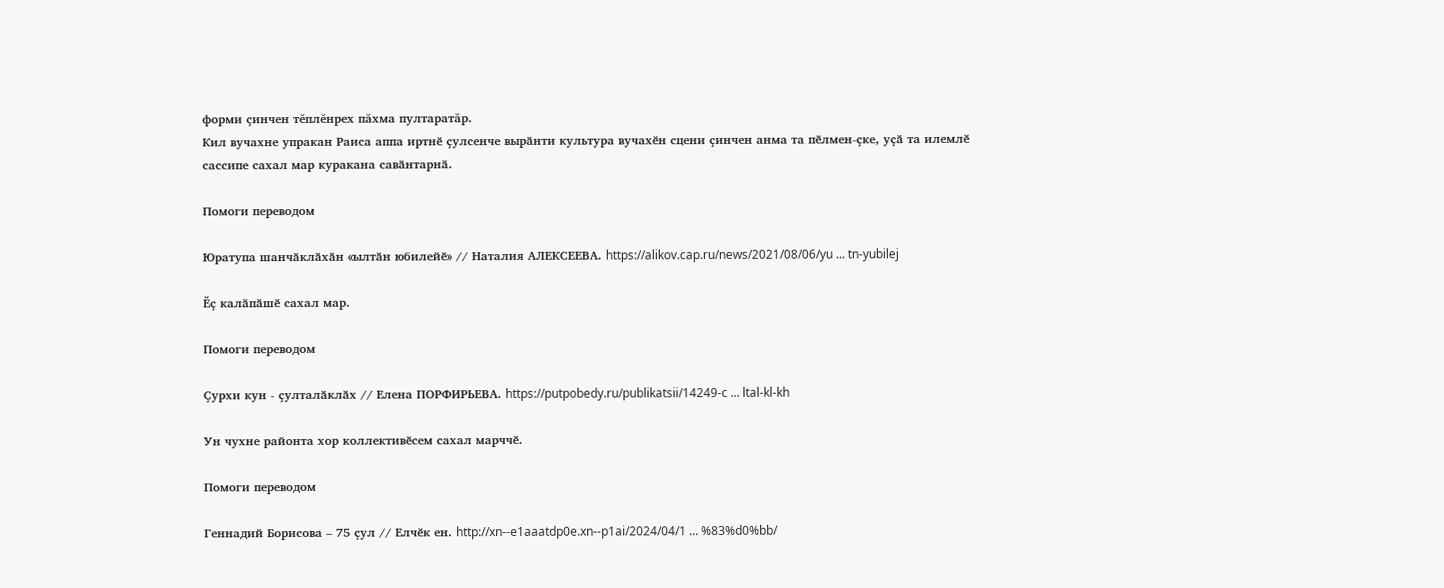форми çинчен тĕплĕнрех пăхма пултаратăр.
Кил вучахне упракан Раиса аппа иртнӗ ҫулсенче вырӑнти культура вучахӗн сцени ҫинчен анма та пӗлмен-ҫке, уҫӑ та илемлӗ сассипе сахал мар куракана савӑнтарнӑ.

Помоги переводом

Юратупа шанчӑклӑхӑн «ылтӑн юбилейӗ» // Наталия АЛЕКСЕЕВА. https://alikov.cap.ru/news/2021/08/06/yu ... tn-yubilej

Ӗҫ калӑпӑшӗ сахал мар.

Помоги переводом

Ҫурхи кун - ҫулталӑклӑх // Елена ПОРФИРЬЕВА. https://putpobedy.ru/publikatsii/14249-c ... ltal-kl-kh

Ун чухне районта хор коллективӗсем сахал марччӗ.

Помоги переводом

Геннадий Борисова – 75 ҫул // Елчӗк ен. http://xn--e1aaatdp0e.xn--p1ai/2024/04/1 ... %83%d0%bb/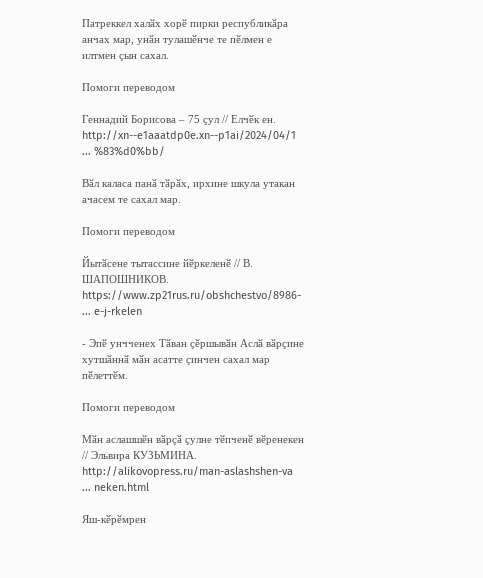Патреккел халӑх хорӗ пирки республикӑра анчах мар, унӑн тулашӗнче те пӗлмен е илтмен ҫын сахал.

Помоги переводом

Геннадий Борисова – 75 ҫул // Елчӗк ен. http://xn--e1aaatdp0e.xn--p1ai/2024/04/1 ... %83%d0%bb/

Вӑл каласа панӑ тӑрӑх, ирхине шкула утакан ачасем те сахал мар.

Помоги переводом

Йытӑсене тытассине йӗркеленӗ // В. ШАПОШНИКОВ. https://www.zp21rus.ru/obshchestvo/8986- ... e-j-rkelen

- Эпӗ унчченех Тӑван ҫӗршывӑн Аслӑ вӑрҫине хутшӑннӑ мӑн асатте ҫинчен сахал мар пӗлеттӗм.

Помоги переводом

Мӑн аслашшӗн вӑрҫӑ ҫулне тӗпченӗ вӗренекен // Эльвира КУЗЬМИНА. http://alikovopress.ru/man-aslashshen-va ... neken.html

Яш-кӗрӗмрен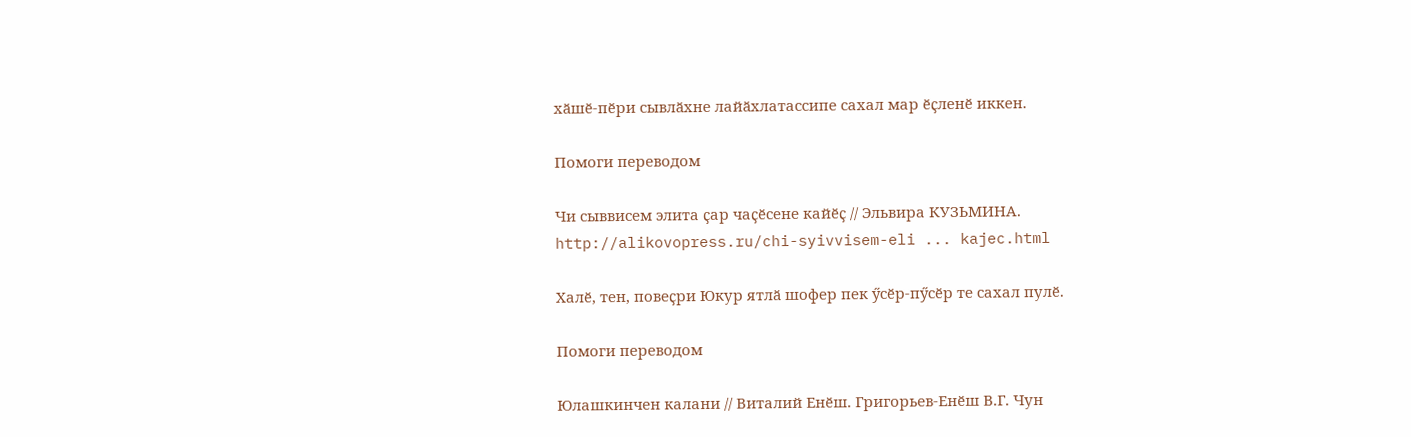хӑшӗ-пӗри сывлӑхне лайӑхлатассипе сахал мар ӗҫленӗ иккен.

Помоги переводом

Чи сыввисем элита ҫар чаҫӗсене кайӗҫ // Эльвира КУЗЬМИНА. http://alikovopress.ru/chi-syivvisem-eli ... kajec.html

Халӗ, тен, повеҫри Юкур ятлӑ шофер пек ӳсӗр-пӳсӗр те сахал пулӗ.

Помоги переводом

Юлашкинчен калани // Виталий Енӗш. Григорьев-Енӗш В.Г. Чун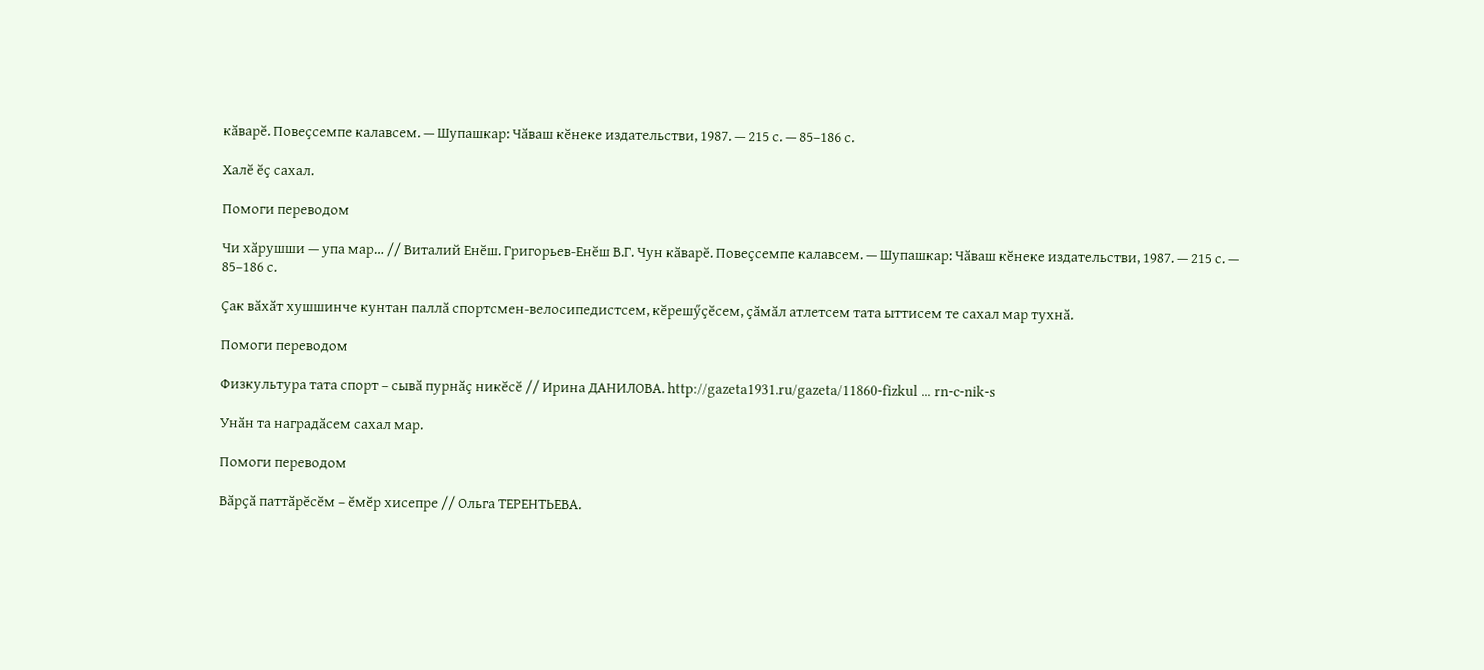кӑварӗ. Повеҫсемпе калавсем. — Шупашкар: Чӑваш кӗнеке издательстви, 1987. — 215 с. — 85–186 с.

Халӗ ӗҫ сахал.

Помоги переводом

Чи хӑрушши — упа мар… // Виталий Енӗш. Григорьев-Енӗш В.Г. Чун кӑварӗ. Повеҫсемпе калавсем. — Шупашкар: Чӑваш кӗнеке издательстви, 1987. — 215 с. — 85–186 с.

Ҫак вӑхӑт хушшинче кунтан паллӑ спортсмен-велосипедистсем, кӗрешӳҫӗсем, ҫӑмӑл атлетсем тата ыттисем те сахал мар тухнӑ.

Помоги переводом

Физкультура тата спорт – сывӑ пурнӑҫ никӗсӗ // Ирина ДАНИЛОВА. http://gazeta1931.ru/gazeta/11860-fizkul ... rn-c-nik-s

Унӑн та наградӑсем сахал мар.

Помоги переводом

Вӑрҫӑ паттӑрӗсӗм – ӗмӗр хисепре // Ольга ТЕРЕНТЬЕВА.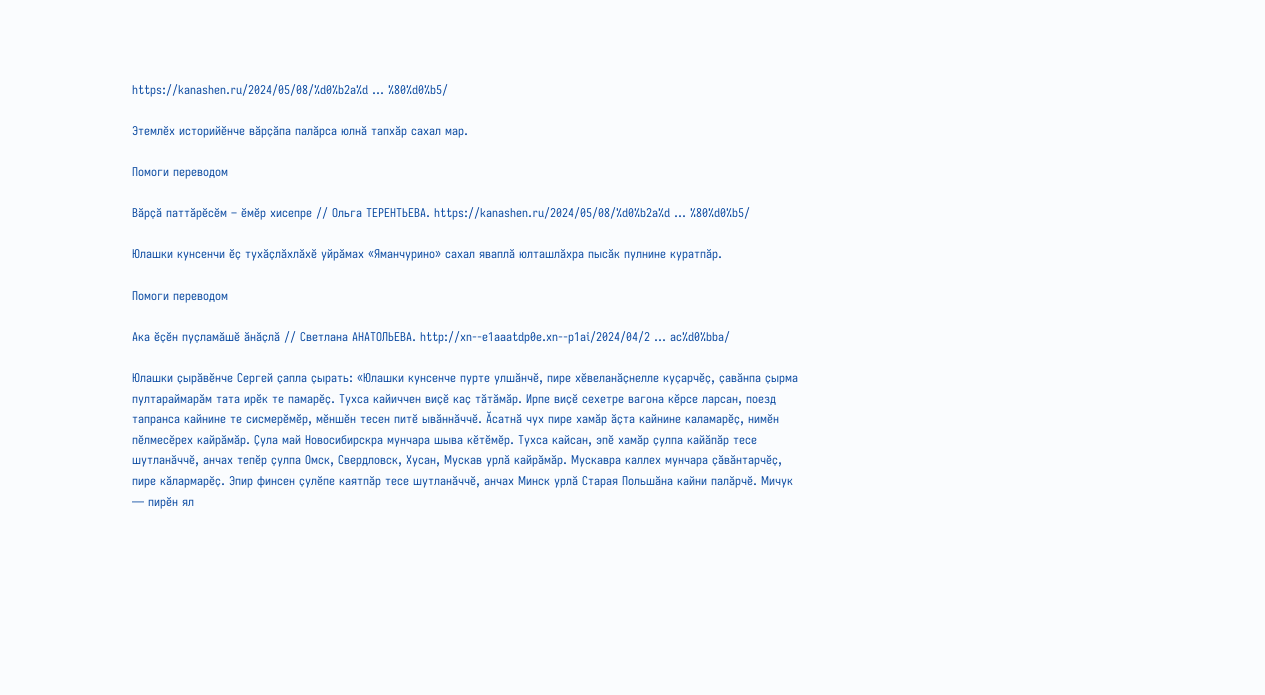https://kanashen.ru/2024/05/08/%d0%b2a%d ... %80%d0%b5/

Этемлӗх историйӗнче вӑрҫӑпа палӑрса юлнӑ тапхӑр сахал мар.

Помоги переводом

Вӑрҫӑ паттӑрӗсӗм – ӗмӗр хисепре // Ольга ТЕРЕНТЬЕВА. https://kanashen.ru/2024/05/08/%d0%b2a%d ... %80%d0%b5/

Юлашки кунсенчи ӗҫ тухӑҫлӑхлӑхӗ уйрӑмах «Яманчурино» сахал яваплӑ юлташлӑхра пысӑк пулнине куратпӑр.

Помоги переводом

Ака ӗҫӗн пуҫламӑшӗ ӑнӑҫлӑ // Светлана АНАТОЛЬЕВА. http://xn--e1aaatdp0e.xn--p1ai/2024/04/2 ... ac%d0%bba/

Юлашки ҫырӑвӗнче Сергей ҫапла ҫырать: «Юлашки кунсенче пурте улшӑнчӗ, пире хӗвеланӑҫнелле куҫарчӗҫ, ҫавӑнпа ҫырма пултараймарӑм тата ирӗк те памарӗҫ. Тухса кайиччен виҫӗ каҫ тӑтӑмӑр. Ирпе виҫӗ сехетре вагона кӗрсе ларсан, поезд тапранса кайнине те сисмерӗмӗр, мӗншӗн тесен питӗ ывӑннӑччӗ. Ӑсатнӑ чух пире хамӑр ӑҫта кайнине каламарӗҫ, нимӗн пӗлмесӗрех кайрӑмӑр. Ҫула май Новосибирскра мунчара шыва кӗтӗмӗр. Тухса кайсан, эпӗ хамӑр ҫулпа кайӑпӑр тесе шутланӑччӗ, анчах тепӗр ҫулпа Омск, Свердловск, Хусан, Мускав урлӑ кайрӑмӑр. Мускавра каллех мунчара ҫӑвӑнтарчӗҫ, пире кӑлармарӗҫ. Эпир финсен ҫулӗпе каятпӑр тесе шутланӑччӗ, анчах Минск урлӑ Старая Польшӑна кайни палӑрчӗ. Мичук — пирӗн ял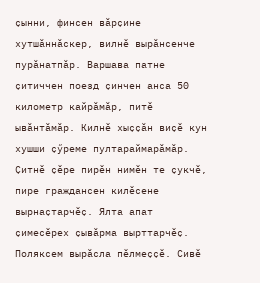ҫынни, финсен вӑрҫине хутшӑннӑскер, вилнӗ вырӑнсенче пурӑнатпӑр. Варшава патне ҫитиччен поезд ҫинчен анса 50 километр кайрӑмӑр, питӗ ывӑнтӑмӑр. Килнӗ хыҫҫӑн виҫӗ кун хушши ҫӳреме пултараймарӑмӑр. Ҫитнӗ ҫӗре пирӗн нимӗн те ҫукчӗ, пире граждансен килӗсене вырнаҫтарчӗҫ. Ялта апат ҫимесӗрех ҫывӑрма вырттарчӗҫ. Поляксем вырӑсла пӗлмеҫҫӗ. Сивӗ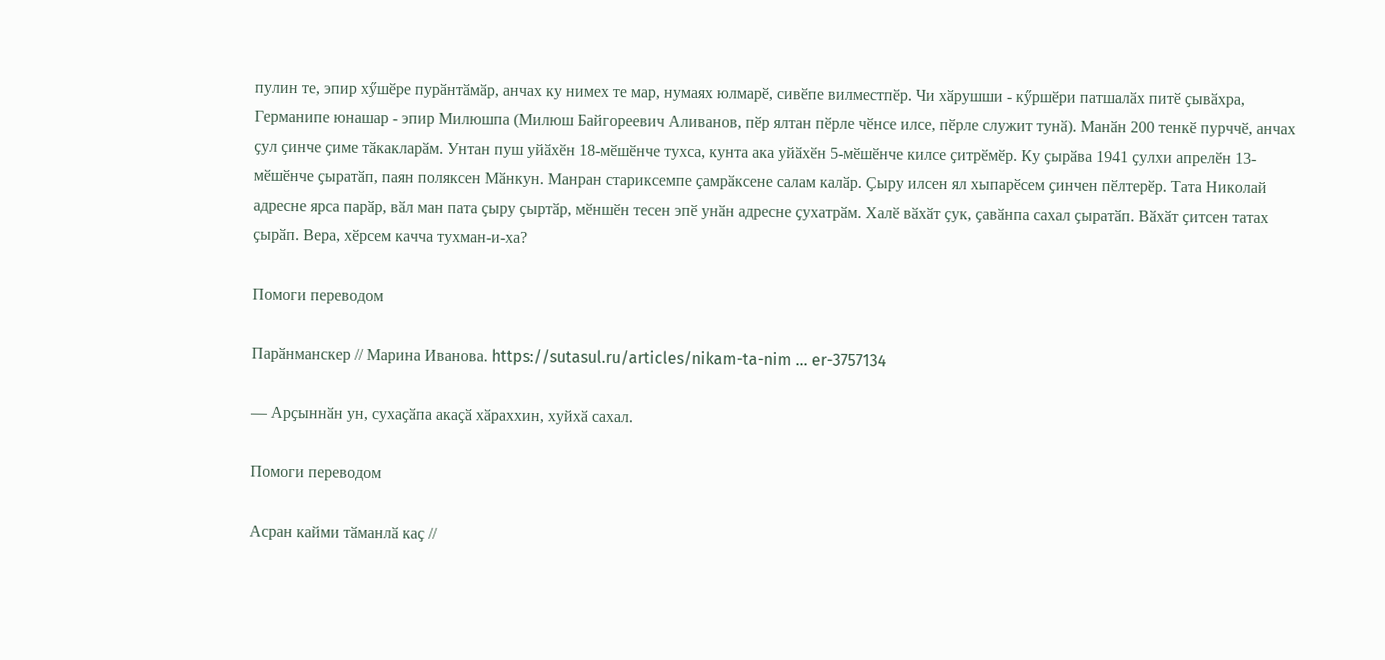пулин те, эпир хӳшӗре пурӑнтӑмӑр, анчах ку нимех те мар, нумаях юлмарӗ, сивӗпе вилместпӗр. Чи хӑрушши - кӳршӗри патшалӑх питӗ ҫывӑхра, Германипе юнашар - эпир Милюшпа (Милюш Байгореевич Аливанов, пӗр ялтан пӗрле чӗнсе илсе, пӗрле служит тунӑ). Манӑн 200 тенкӗ пурччӗ, анчах ҫул ҫинче ҫиме тӑкакларӑм. Унтан пуш уйӑхӗн 18-мӗшӗнче тухса, кунта ака уйӑхӗн 5-мӗшӗнче килсе ҫитрӗмӗр. Ку ҫырӑва 1941 ҫулхи апрелӗн 13-мӗшӗнче ҫыратӑп, паян поляксен Мӑнкун. Манран стариксемпе ҫамрӑксене салам калӑр. Ҫыру илсен ял хыпарӗсем ҫинчен пӗлтерӗр. Тата Николай адресне ярса парӑр, вӑл ман пата ҫыру ҫыртӑр, мӗншӗн тесен эпӗ унӑн адресне ҫухатрӑм. Халӗ вӑхӑт ҫук, ҫавӑнпа сахал ҫыратӑп. Вӑхӑт ҫитсен татах ҫырӑп. Вера, хӗрсем качча тухман-и-ха?

Помоги переводом

Парӑнманскер // Марина Иванова. https://sutasul.ru/articles/nikam-ta-nim ... er-3757134

— Арҫыннӑн ун, сухаҫӑпа акаҫӑ хӑраххин, хуйхӑ сахал.

Помоги переводом

Асран кайми тӑманлӑ каҫ //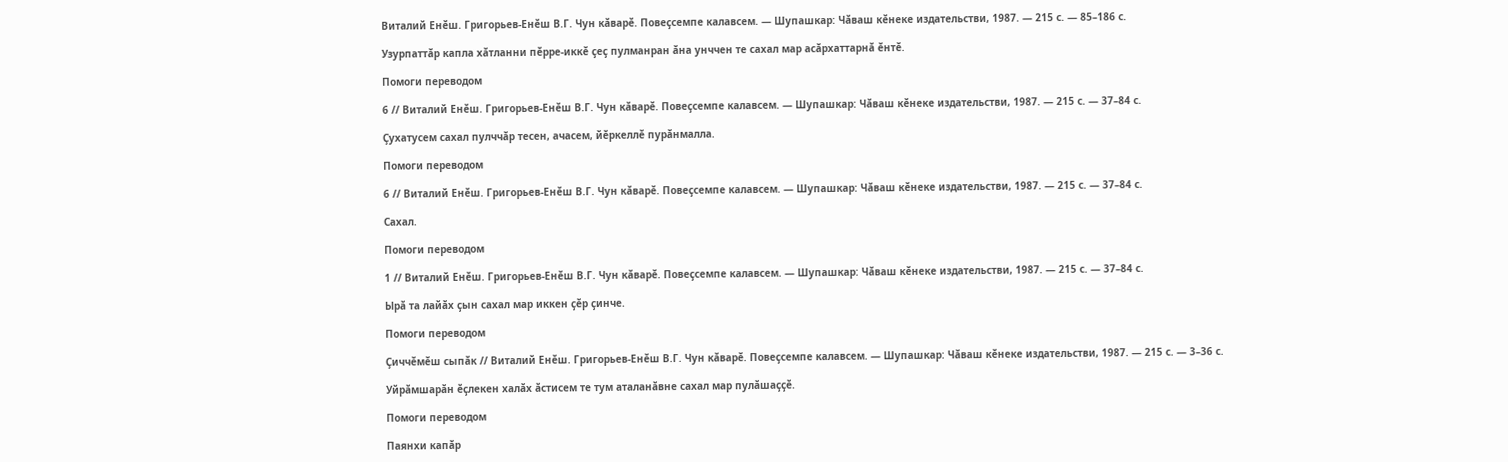Виталий Енӗш. Григорьев-Енӗш В.Г. Чун кӑварӗ. Повеҫсемпе калавсем. — Шупашкар: Чӑваш кӗнеке издательстви, 1987. — 215 с. — 85–186 с.

Узурпаттӑр капла хӑтланни пӗрре-иккӗ ҫеҫ пулманран ӑна унччен те сахал мар асӑрхаттарнӑ ӗнтӗ.

Помоги переводом

6 // Виталий Енӗш. Григорьев-Енӗш В.Г. Чун кӑварӗ. Повеҫсемпе калавсем. — Шупашкар: Чӑваш кӗнеке издательстви, 1987. — 215 с. — 37–84 с.

Ҫухатусем сахал пулччӑр тесен, ачасем, йӗркеллӗ пурӑнмалла.

Помоги переводом

6 // Виталий Енӗш. Григорьев-Енӗш В.Г. Чун кӑварӗ. Повеҫсемпе калавсем. — Шупашкар: Чӑваш кӗнеке издательстви, 1987. — 215 с. — 37–84 с.

Сахал.

Помоги переводом

1 // Виталий Енӗш. Григорьев-Енӗш В.Г. Чун кӑварӗ. Повеҫсемпе калавсем. — Шупашкар: Чӑваш кӗнеке издательстви, 1987. — 215 с. — 37–84 с.

Ырӑ та лайӑх ҫын сахал мар иккен ҫӗр ҫинче.

Помоги переводом

Ҫиччӗмӗш сыпӑк // Виталий Енӗш. Григорьев-Енӗш В.Г. Чун кӑварӗ. Повеҫсемпе калавсем. — Шупашкар: Чӑваш кӗнеке издательстви, 1987. — 215 с. — 3–36 с.

Уйрӑмшарӑн ӗҫлекен халӑх ӑстисем те тум аталанӑвне сахал мар пулӑшаҫҫӗ.

Помоги переводом

Паянхи капӑр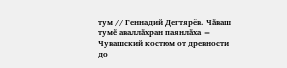тум // Геннадий Дегтярёв. Чӑваш тумӗ аваллӑхран паянлӑха = Чувашский костюм от древности до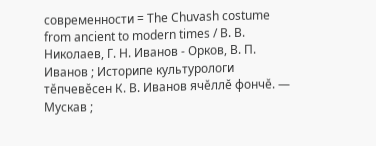современности = The Chuvash costume from ancient to modern times / В. В. Николаев, Г. Н. Иванов - Орков, В. П. Иванов ; Историпе культурологи тӗпчевӗсен К. В. Иванов ячӗллӗ фончӗ. — Мускав ;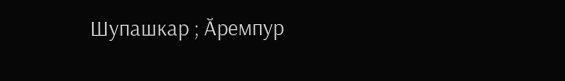Шупашкар ; Ӑремпур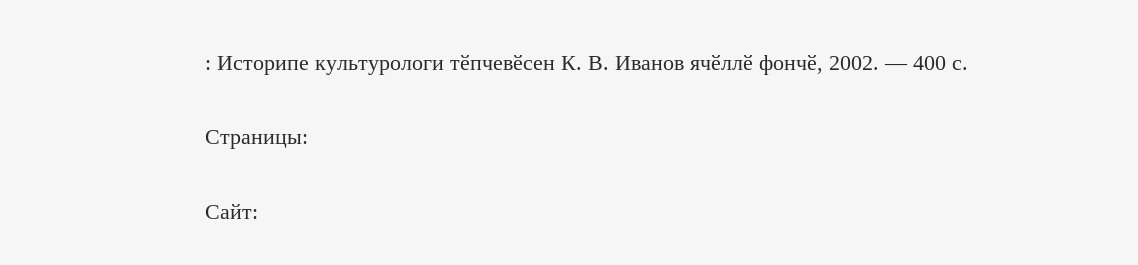: Историпе культурологи тӗпчевӗсен К. В. Иванов ячӗллӗ фончӗ, 2002. — 400 с.

Страницы:

Сайт: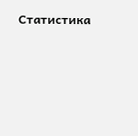Статистика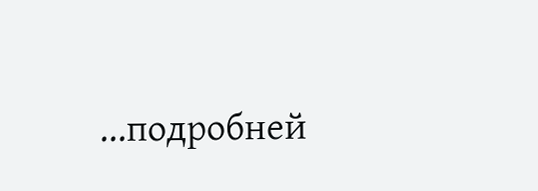...подробней